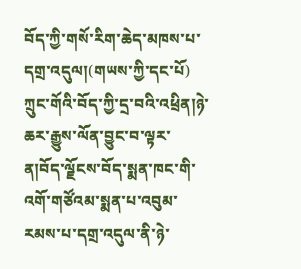བོད་ཀྱི་གསོ་རིག་ཆེད་མཁས་པ་དགྲ་འདུལ།(གཡས་ཀྱི་དང་པོ)
ཀྲུང་གོའི་བོད་ཀྱི་དྲ་བའི་འཕྲིན།ཉེ་ཆར་རྒྱུས་ལོན་བྱུང་བ་ལྟར་ན།བོད་ལྗོངས་བོད་སྨན་ཁང་གི་འགོ་གཙོའམ་སྨན་པ་འབུམ་རམས་པ་དགྲ་འདུལ་ནི་ཉེ་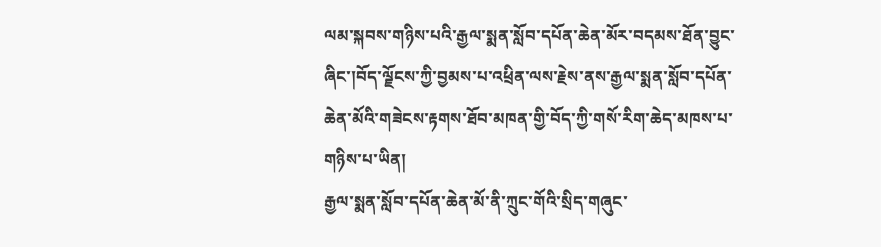ལམ་སྐབས་གཉིས་པའི་རྒྱལ་སྨན་སློབ་དཔོན་ཆེན་མོར་བདམས་ཐོན་བྱུང་ཞིང་།བོད་ལྗོངས་ཀྱི་བྱམས་པ་འཕྲིན་ལས་རྗེས་ནས་རྒྱལ་སྨན་སློབ་དཔོན་ཆེན་མོའི་གཟེངས་རྟགས་ཐོབ་མཁན་གྱི་བོད་ཀྱི་གསོ་རིག་ཆེད་མཁས་པ་གཉིས་པ་ཡིན།
རྒྱལ་སྨན་སློབ་དཔོན་ཆེན་མོ་ནི་ཀྲུང་གོའི་སྲིད་གཞུང་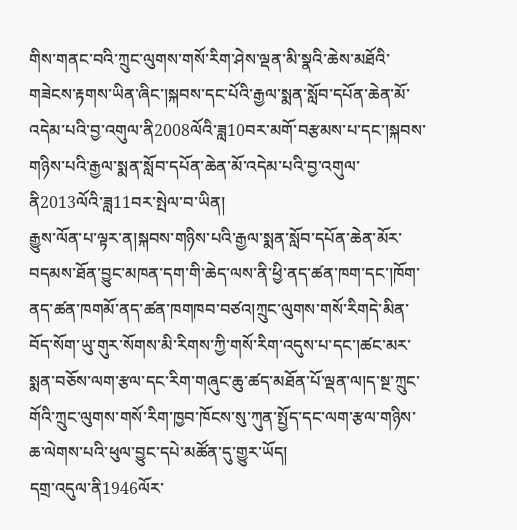གིས་གནང་བའི་ཀྲུང་ལུགས་གསོ་རིག་ཤེས་ལྡན་མི་སྣའི་ཆེས་མཐོའི་གཟེངས་རྟགས་ཡིན་ཞིང་།སྐབས་དང་པོའི་རྒྱལ་སྨན་སློབ་དཔོན་ཆེན་མོ་འདེམ་པའི་བྱ་འགུལ་ནི2008ལོའི་ཟླ10བར་མགོ་བརྩམས་པ་དང་།སྐབས་གཉིས་པའི་རྒྱལ་སྨན་སློབ་དཔོན་ཆེན་མོ་འདེམ་པའི་བྱ་འགུལ་ནི2013ལོའི་ཟླ11བར་སྤེལ་བ་ཡིན།
རྒྱུས་ལོན་པ་ལྟར་ན།སྐབས་གཉིས་པའི་རྒྱལ་སྨན་སློབ་དཔོན་ཆེན་མོར་བདམས་ཐོན་བྱུང་མཁན་དག་གི་ཆེད་ལས་ནི་ཕྱི་ནད་ཚན་ཁག་དང་།ཁོག་ནད་ཚན་ཁགམོ་ནད་ཚན་ཁགཁབ་བཙའ།ཀྲུང་ལུགས་གསོ་རིགདེ་མིན་བོད་སོག་ཡུ་གུར་སོགས་མི་རིགས་ཀྱི་གསོ་རིག་འདུས་པ་དང་།ཚང་མར་སྨན་བཅོས་ལག་རྩལ་དང་རིག་གཞུང་ཆུ་ཚད་མཐོན་པོ་ལྡན་ལ།ད་སྔ་ཀྲུང་གོའི་ཀྲུང་ལུགས་གསོ་རིག་ཁྱབ་ཁོངས་སུ་ཀུན་སྤྱོད་དང་ལག་རྩལ་གཉིས་ཆ་ལེགས་པའི་ཕུལ་བྱུང་དཔེ་མཚོན་དུ་གྱུར་ཡོད།
དགྲ་འདུལ་ནི1946ལོར་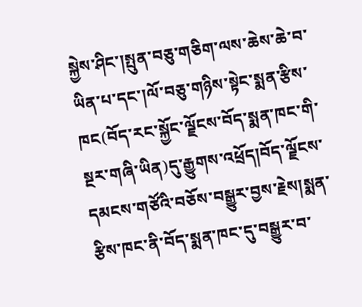སྐྱེས་ཤིང་།སྤུན་བཅུ་གཅིག་ལས་ཆེས་ཆེ་བ་ཡིན་པ་དང་།ལོ་བཅུ་གཉིས་སྟེང་སྨན་རྩིས་ཁང(བོད་རང་སྐྱོང་ལྗོངས་བོད་སྨན་ཁང་གི་སྔར་གཞི་ཡིན)དུ་རྒྱུགས་འཕྲོད།བོད་ལྗོངས་དམངས་གཙོའི་བཅོས་བསྒྱུར་བྱས་རྗེས།སྨན་རྩིས་ཁང་ནི་བོད་སྨན་ཁང་དུ་བསྒྱུར་བ་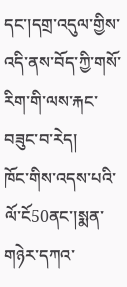དང་།དགྲ་འདུལ་གྱིས་འདི་ནས་བོད་ཀྱི་གསོ་རིག་གི་ལས་རྐང་བཟུང་བ་རེད།
ཁོང་གིས་འདས་པའི་ལོ་ངོ50ནང་།སྨན་གཉེར་དཀའ་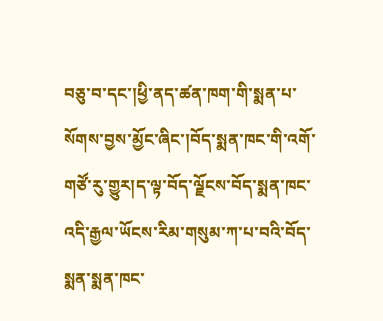བཅུ་བ་དང་།ཕྱི་ནད་ཚན་ཁག་གི་སྨན་པ་སོགས་བྱས་མྱོང་ཞིང་།བོད་སྨན་ཁང་གི་འགོ་གཙོ་རུ་གྱུར།ད་ལྟ་བོད་ལྗོངས་བོད་སྨན་ཁང་འདི་རྒྱལ་ཡོངས་རིམ་གསུམ་ཀ་པ་བའི་བོད་སྨན་སྨན་ཁང་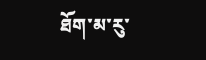ཐོག་མ་རུ་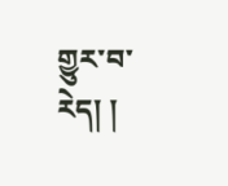གྱུར་བ་རེད། །